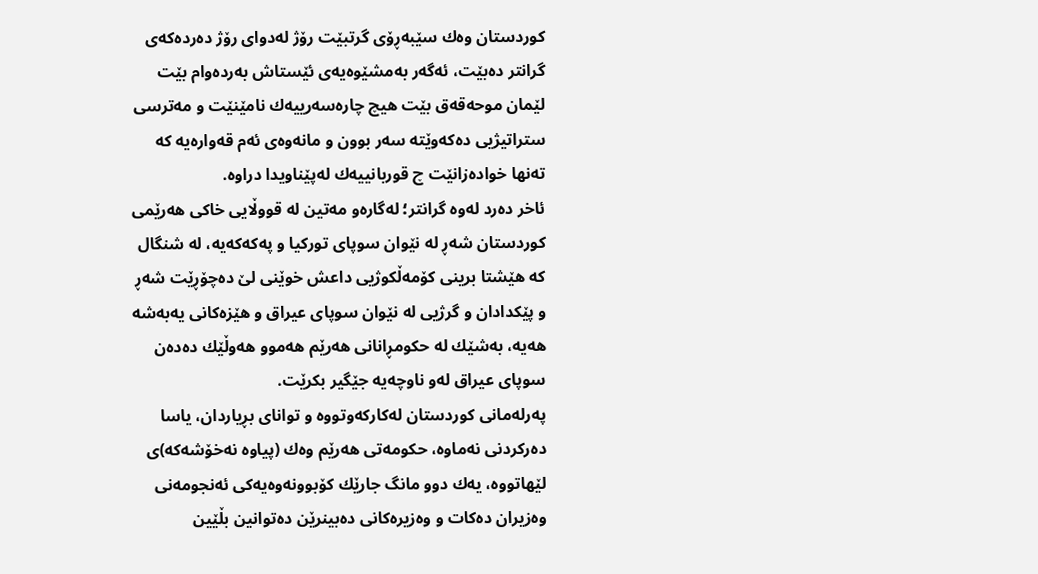كوردستان وەك سێبەڕۆی گرتبێت رۆژ لەدوای رۆژ دەردەكەی گرانتر دەبێت، ئەگەر بەمشێوەیەی ئێستاش بەردەوام بێت لێمان موحەقەق بێت هیچ چارەسەرییەك نامێنێت و مەترسی ستراتیژیی دەكەوێتە سەر بوون و مانەوەی ئەم قەوارەیە كە تەنها خوادەزانێت چ قوربانییەك لەپێناویدا دراوە.
ئاخر دەرد لەوە گرانتر؛ لەگارەو مەتین لە قووڵایی خاكی هەرێمی كوردستان شەڕ لە نێوان سوپای توركیا و پەكەكەیە، لە شنگال كە هێشتا برینی كۆمەڵكوژیی داعش خوێنی لێ دەچۆڕێت شەڕ و پێكدادان و گرژیی لە نێوان سوپای عیراق و هێزەكانی یەبەشە هەیە، بەشێك لە حكومڕانانی هەرێم هەموو هەوڵێك دەدەن سوپای عیراق لەو ناوچەیە جێگیر بكرێت.
پەرلەمانی كوردستان لەكاركەوتووە و توانای بڕیاردان، یاسا دەركردنی نەماوە، حكومەتی هەرێم وەك (پیاوە نەخۆشەكە)ی لێهاتووە، یەك دوو مانگ جارێك كۆبوونەوەیەكی ئەنجومەنی وەزیران دەكات و وەزیرەكانی دەبینرێن دەتوانین بڵێین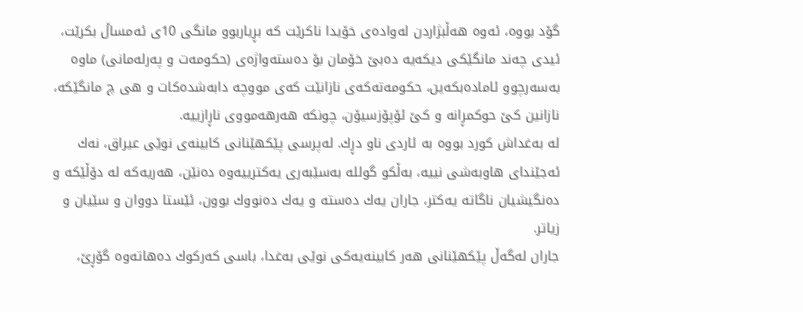گۆد بووە، ئەوە هەڵبژاردن لەوادەی خۆیدا ناكرێت كە بڕیاربوو مانگی 10ی ئەمساڵ بكرێت، ئیدی چەند مانگێكی دیكەیە دەبێ خۆمان بۆ دەستەواژەی (حكومەت و پەرلەمانی) ماوە بەسەرچوو ئامادەبكەین، حكومەتەكەی نازانێت كەی مووچە دابەشدەكات و هی چ مانگێكە، نازانین كێ حوكمڕانە و كێ ئۆپۆزسیۆن، چونكە هەرهەمووی ناڕازییە.
لە بەغداش كورد بووە بە ئاردی ناو دڕك. لەپرسی پێكهێنانی كابینەی نوێی عیراق، نەك ئەجێندای هاوبەشی نییە، بەڵكو گوللە بەسێبەری یەكترییەوە دەنێن، هەریەكە لە دۆڵێكە و دەنگیشیان ناگاتە یەكتر، جاران یەك دەستە و یەك دەنووك بوون، ئێستا دووان و سێیان و زیاتر.
جاران لەگەڵ پێكهێنانی هەر كابینەیەكی نوێی بەغدا، باسی كەركوك دەهاتەوە گۆڕێ،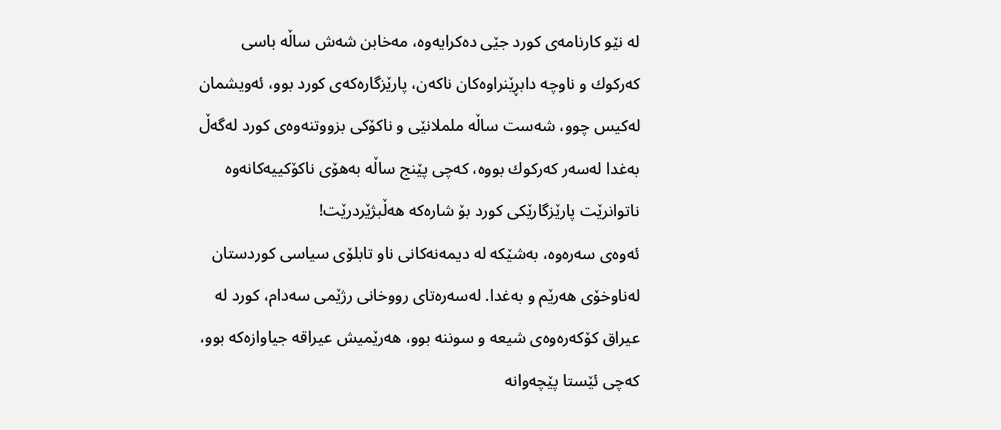لە نێو كارنامەی كورد جێی دەكرایەوە، مەخابن شەش ساڵە باسی كەركوك و ناوچە دابڕێنراوەكان ناكەن، پارێزگارەكەی كورد بوو، ئەویشمان لەكیس چوو، شەست ساڵە ململانێی و ناكۆكی بزووتنەوەی كورد لەگەڵ بەغدا لەسەر كەركوك بووە، كەچی پێنج ساڵە بەهۆی ناكۆكییەكانەوە ناتوانرێت پارێزگارێكی كورد بۆ شارەكە هەڵبژێردرێت!
ئەوەی سەرەوە، بەشێكە لە دیمەنەكانی ناو تابلۆی سیاسی كوردستان لەناوخۆی هەرێم و بەغدا. لەسەرەتای رووخانی رژێمی سەدام، كورد لە عیراق كۆكەرەوەی شیعە و سوننە بوو، هەرێمیش عیراقە جیاوازەكە بوو، كەچی ئێستا پێچەوانە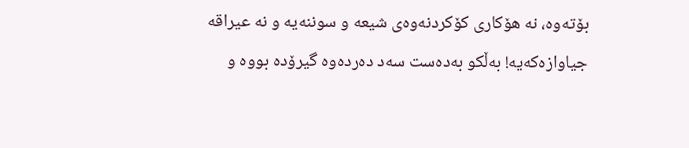بۆتەوە، نە هۆكاری كۆكردنەوەی شیعە و سوننەیە و نە عیراقە جیاوازەكەیە! بەڵكو بەدەست سەد دەردەوە گیرۆدە بووە و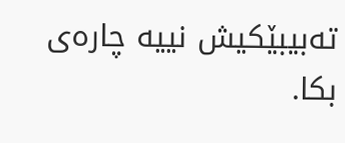تەبیبێكیش نییە چارەی بكا.